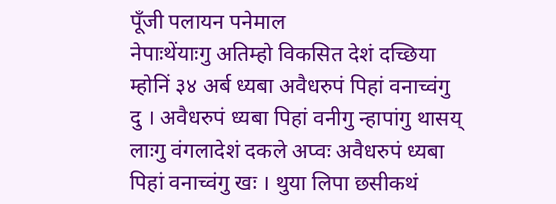पूँजी पलायन पनेमाल
नेपाःथेंयाःगु अतिम्हो विकसित देशं दच्छिया म्होनिं ३४ अर्ब ध्यबा अवैधरुपं पिहां वनाच्वंगु दु । अवैधरुपं ध्यबा पिहां वनीगु न्हापांगु थासय् लाःगु वंगलादेशं दकले अप्वः अवैधरुपं ध्यबा पिहां वनाच्वंगु खः । थुया लिपा छसीकथं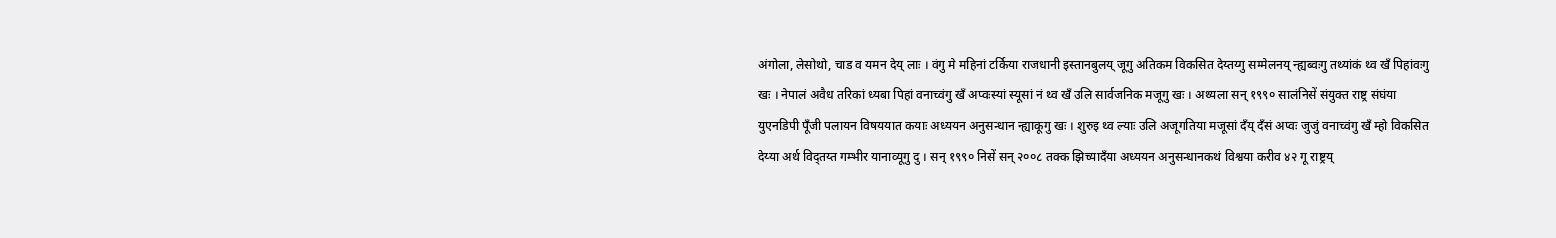अंगोला, लेसोथो, चाड व यमन देय् लाः । वंगु मे महिनां टर्किया राजधानी इस्तानबुलय् जूगु अतिकम विकसित देय्तय्गु सम्मेलनय् न्ह्यब्वःगु तथ्यांकं थ्व खँ पिहांवःगु खः । नेपालं अवैध तरिकां ध्यबा पिहां वनाच्वंगु खँ अप्वःस्यां स्यूसां नं थ्व खँ उलि सार्वजनिक मजूगु खः । अथ्यला सन् १९९० सालंनिसें संयुक्त राष्ट्र संघंया युएनडिपी पूँजी पलायन विषययात कयाः अध्ययन अनुसन्धान न्ह्याकूगु खः । शुरुइ थ्व ल्याः उलि अजूगतिया मजूसां दँय् दँसं अप्वः जुजुं वनाच्वंगु खँ म्हो विकसित देय्या अर्थ विद्तय्त गम्भीर यानाव्यूगु दु । सन् १९९० निसें सन् २००८ तक्क झिच्यादँया अध्ययन अनुसन्धानकथं विश्वया करीव ४२ गू राष्ट्रय्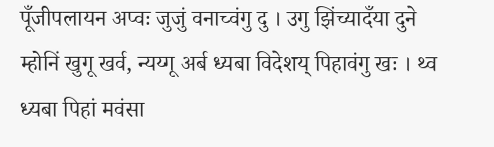पूँजीपलायन अप्वः जुजुं वनाच्वंगु दु । उगु झिंच्यादँया दुने म्होनिं खुगू खर्व, न्यय्गू अर्ब ध्यबा विदेशय् पिहावंगु खः । थ्व ध्यबा पिहां मवंसा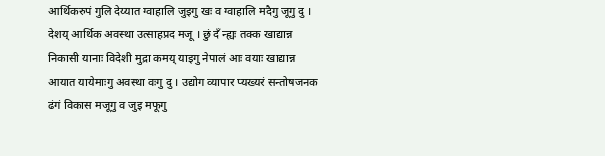आर्थिकरुपं गुलि देय्यात ग्वाहालि जुइगु खः व ग्वाहालि मदैगु जूगु दु ।
देशय् आर्थिक अवस्था उत्साहप्रद मजू । छुं दँ न्ह्यः तक्क खाद्यान्न निकासी यानाः विदेशी मुद्रा कमय् याइगु नेपालं आः वयाः खाद्यान्न आयात यायेमाःगु अवस्था वःगु दु । उद्योग व्यापार प्यख्यरं सन्तोषजनक ढंगं विकास मजूगु व जुइ मफूगु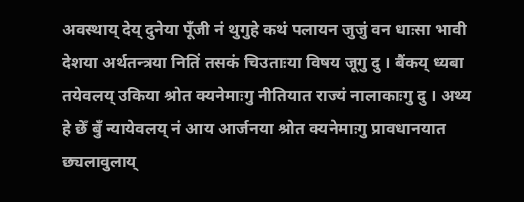अवस्थाय् देय् दुनेया पूँजी नं थुगुहे कथं पलायन जुजुं वन धाःसा भावी देशया अर्थतन्त्रया नितिं तसकं चिउताःया विषय जूगु दु । बैंकय् ध्यबा तयेवलय् उकिया श्रोत क्यनेमाःगु नीतियात राज्यं नालाकाःगु दु । अथ्य हे छेँ बुँ न्यायेवलय् नं आय आर्जनया श्रोत क्यनेमाःगु प्रावधानयात छ्यलावुलाय्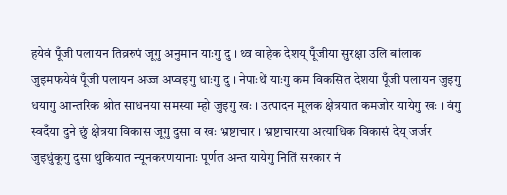हयेवं पूँजी पलायन तिव्ररुपं जूगु अनुमान याःगु दु । थ्व वाहेक देशय् पूँजीया सुरक्षा उलि बांलाक जुइमफयेवं पूँजी पलायन अज्ज अप्वइगु धाःगु दु । नेपाःथें याःगु कम विकसित देशया पूँजी पलायन जुइगु धयागु आन्तरिक श्रोत साधनया समस्या म्हो जुइगु खः । उत्पादन मूलक क्षेत्रयात कमजोर यायेगु खः । वंगु स्वदँया दुने छुं क्षेत्रया विकास जूगु दुसा व खः भ्रष्टाचार । भ्रष्टाचारया अत्याधिक विकासं देय् जर्जर जुइधुंकूगु दुसा थुकियात न्यूनकरणयानाः पूर्णत अन्त यायेगु नितिं सरकार नं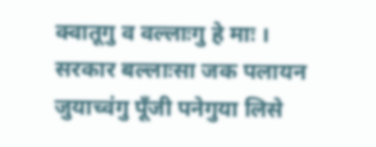क्वातूगु व वल्लाःगु हे माः । सरकार बल्लाःसा जक पलायन जुयाच्वंगु पूँजी पनेगुया लिसे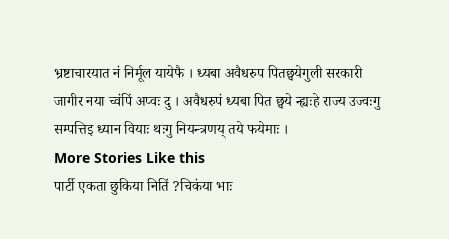भ्रष्टाचारयात नं निर्मूल यायेफै । ध्यबा अवैधरुप पितछ्वयेगुली सरकारी जागीर नया च्वंपिं अप्वः दु । अवैधरुपं ध्यबा पित छ्वये न्ह्यःहे राज्य उज्वःगु सम्पत्तिइ ध्यान वियाः थःगु नियन्त्रणय् तये फयेमाः ।
More Stories Like this
पार्टी एकता छुकिया नितिं ?चिकंया भाः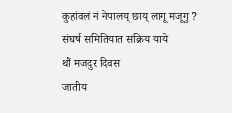कुहांवलं नं नेपालय् छाय् लागू मजूगु ?
संघर्ष समितियात सक्रिय याये
थौं मजदुर दिवस
जातीय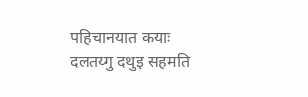पहिचानयात कयाः दलतय्गु दथुइ सहमति